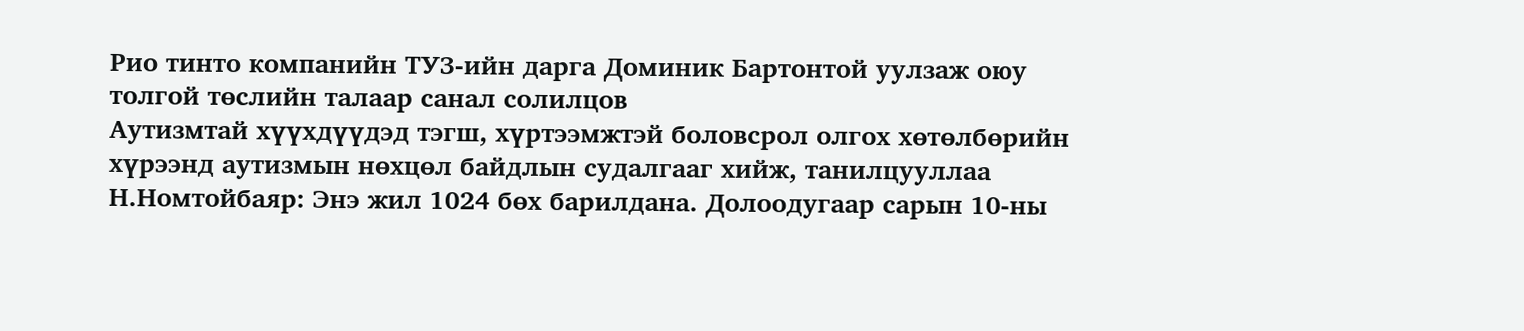Рио тинто компанийн ТУЗ-ийн дарга Доминик Бартонтой уулзаж оюу толгой төслийн талаар санал солилцов
Аутизмтай хүүхдүүдэд тэгш, хүртээмжтэй боловсрол олгох хөтөлбөрийн хүрээнд аутизмын нөхцөл байдлын судалгааг хийж, танилцууллаа
Н.Номтойбаяр: Энэ жил 1024 бөх барилдана. Долоодугаар сарын 10-ны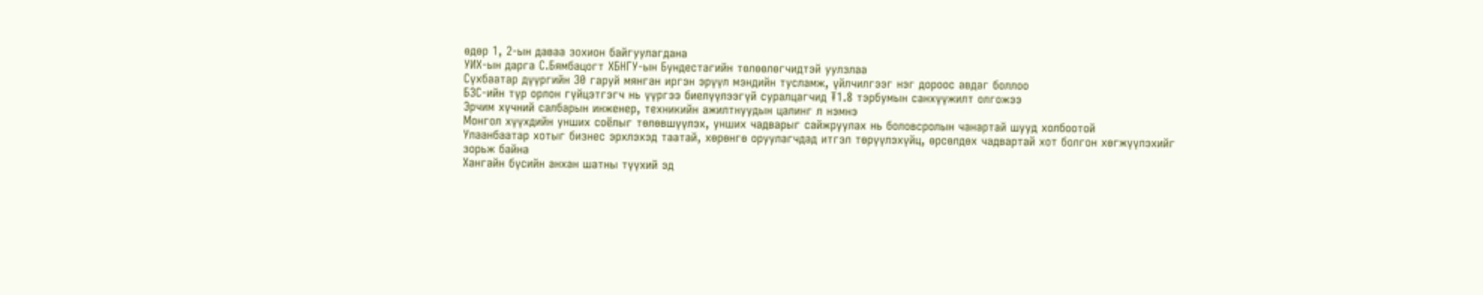өдөр 1, 2-ын даваа зохион байгуулагдана
УИХ-ын дарга С.Бямбацогт ХБНГУ-ын Бундестагийн төлөөлөгчидтэй уулзлаа
Сүхбаатар дүүргийн 30 гаруй мянган иргэн эрүүл мэндийн тусламж, үйлчилгээг нэг дороос авдаг боллоо
БЗС-ийн түр орлон гүйцэтгэгч нь үүргээ биелүүлээгүй суралцагчид ₮1.8 тэрбумын санхүүжилт олгожээ
Эрчим хүчний салбарын инженер, техникийн ажилтнуудын цалинг л нэмнэ
Монгол хүүхдийн унших соёлыг төлөвшүүлэх, унших чадварыг сайжруулах нь боловсролын чанартай шууд холбоотой
Улаанбаатар хотыг бизнес эрхлэхэд таатай, хөрөнгө оруулагчдад итгэл төрүүлэхүйц, өрсөлдөх чадвартай хот болгон хөгжүүлэхийг зорьж байна
Хангайн бүсийн анхан шатны түүхий эд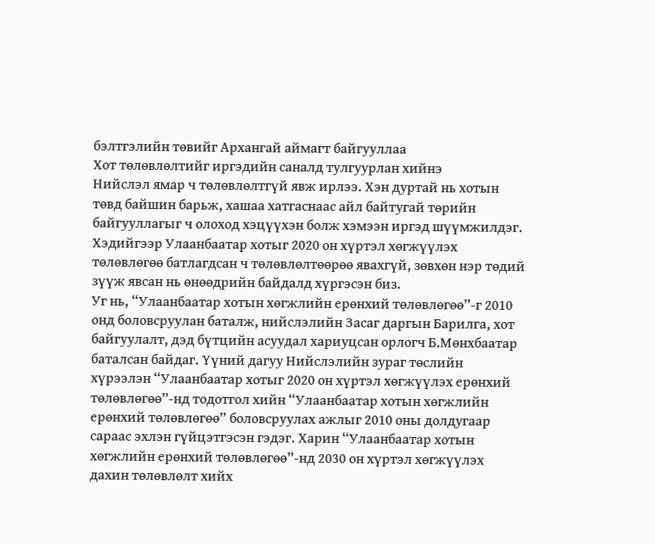бэлтгэлийн төвийг Архангай аймагт байгууллаа
Хот төлөвлөлтийг иргэдийн саналд тулгуурлан хийнэ
Нийслэл ямар ч төлөвлөлтгүй явж ирлээ. Хэн дуртай нь хотын төвд байшин барьж, хашаа хатгаснаас айл байтугай төрийн байгууллагыг ч олоход хэцүүхэн болж хэмээн иргэд шүүмжилдэг. Хэдийгээр Улаанбаатар хотыг 2020 он хүртэл хөгжүүлэх төлөвлөгөө батлагдсан ч төлөвлөлтөөрөө явахгүй, зөвхөн нэр төдий зүүж явсан нь өнөөдрийн байдалд хүргэсэн биз.
Уг нь, “Улаанбаатар хотын хөгжлийн ерөнхий төлөвлөгөө”-г 2010 онд боловсруулан баталж, нийслэлийн Засаг даргын Барилга, хот байгуулалт, дэд бүтцийн асуудал хариуцсан орлогч Б.Мөнхбаатар баталсан байдаг. Үүний дагуу Нийслэлийн зураг төслийн хүрээлэн “Улаанбаатар хотыг 2020 он хүртэл хөгжүүлэх ерөнхий төлөвлөгөө”-нд тодотгол хийн “Улаанбаатар хотын хөгжлийн ерөнхий төлөвлөгөө” боловсруулах ажлыг 2010 оны долдугаар сараас эхлэн гүйцэтгэсэн гэдэг. Харин “Улаанбаатар хотын хөгжлийн ерөнхий төлөвлөгөө”-нд 2030 он хүртэл хөгжүүлэх дахин төлөвлөлт хийх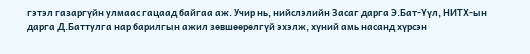гэтэл газаргүйн улмаас гацаад байгаа аж. Учир нь, нийслэлийн Засаг дарга Э.Бат-Үүл, НИТХ-ын дарга Д.Баттулга нар барилгын ажил зөвшөөрөлгүй эхэлж, хүний амь насанд хүрсэн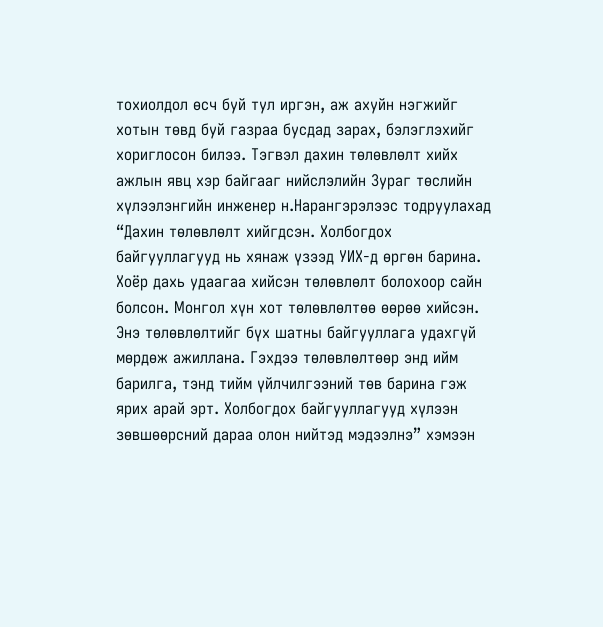тохиолдол өсч буй тул иргэн, аж ахуйн нэгжийг хотын төвд буй газраа бусдад зарах, бэлэглэхийг хориглосон билээ. Тэгвэл дахин төлөвлөлт хийх ажлын явц хэр байгааг нийслэлийн Зураг төслийн хүлээлэнгийн инженер н.Нарангэрэлээс тодруулахад “Дахин төлөвлөлт хийгдсэн. Холбогдох байгууллагууд нь хянаж үзээд УИХ-д өргөн барина. Хоёр дахь удаагаа хийсэн төлөвлөлт болохоор сайн болсон. Монгол хүн хот төлөвлөлтөө өөрөө хийсэн. Энэ төлөвлөлтийг бүх шатны байгууллага удахгүй мөрдөж ажиллана. Гэхдээ төлөвлөлтөөр энд ийм барилга, тэнд тийм үйлчилгээний төв барина гэж ярих арай эрт. Холбогдох байгууллагууд хүлээн зөвшөөрсний дараа олон нийтэд мэдээлнэ” хэмээн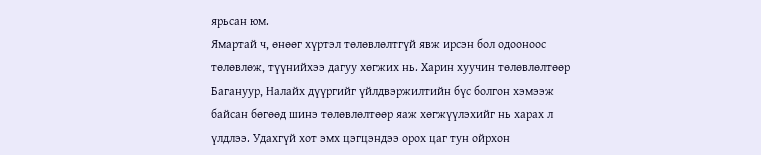ярьсан юм.
Ямартай ч, өнөөг хүртэл төлөвлөлтгүй явж ирсэн бол одооноос төлөвлөж, түүнийхээ дагуу хөгжих нь. Харин хуучин төлөвлөлтөөр Багануур, Налайх дүүргийг үйлдвэржилтийн бүс болгон хэмээж байсан бөгөөд шинэ төлөвлөлтөөр яаж хөгжүүлэхийг нь харах л үлдлээ. Удахгүй хот эмх цэгцэндээ орох цаг тун ойрхон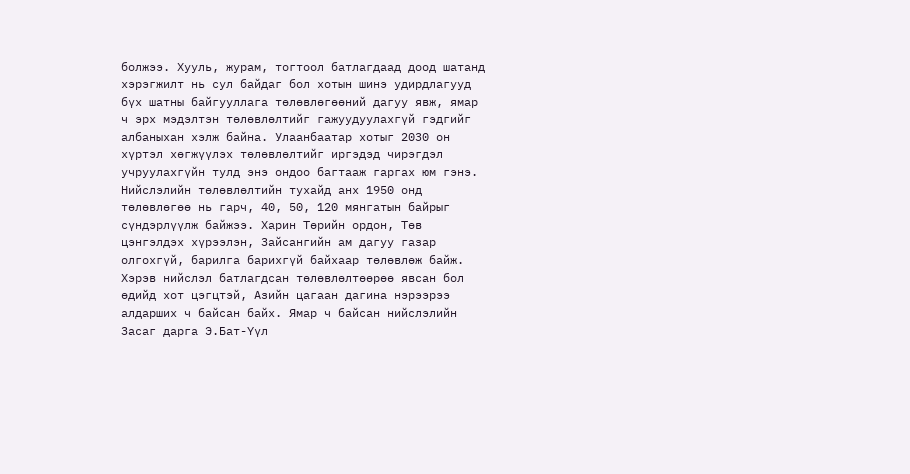болжээ. Хууль, журам, тогтоол батлагдаад доод шатанд хэрэгжилт нь сул байдаг бол хотын шинэ удирдлагууд бүх шатны байгууллага төлөвлөгөөний дагуу явж, ямар ч эрх мэдэлтэн төлөвлөлтийг гажуудуулахгүй гэдгийг албаныхан хэлж байна. Улаанбаатар хотыг 2030 он хүртэл хөгжүүлэх төлөвлөлтийг иргэдэд чирэгдэл учруулахгүйн тулд энэ ондоо багтааж гаргах юм гэнэ.
Нийслэлийн төлөвлөлтийн тухайд анх 1950 онд төлөвлөгөө нь гарч, 40, 50, 120 мянгатын байрыг сүндэрлүүлж байжээ. Харин Төрийн ордон, Төв цэнгэлдэх хүрээлэн, Зайсангийн ам дагуу газар олгохгүй, барилга барихгүй байхаар төлөвлөж байж. Хэрэв нийслэл батлагдсан төлөвлөлтөөрөө явсан бол өдийд хот цэгцтэй, Азийн цагаан дагина нэрээрээ алдарших ч байсан байх. Ямар ч байсан нийслэлийн Засаг дарга Э.Бат-Үүл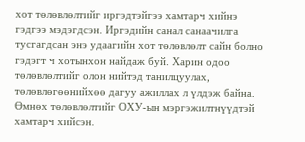хот төлөвлөлтийг иргэдтэйгээ хамтарч хийнэ гэдгээ мэдэгдсэн. Иргэдийн санал санаачилга тусгагдсан энэ удаагийн хот төлөвлөлт сайн болно гэдэгт ч хотынхон найдаж буй. Харин одоо төлөвлөлтийг олон нийтэд танилцуулах, төлөвлөгөөнийхөө дагуу ажиллах л үлдэж байна. Өмнөх төлөвлөлтийг ОХУ-ын мэргэжилтнүүдтэй хамтарч хийсэн.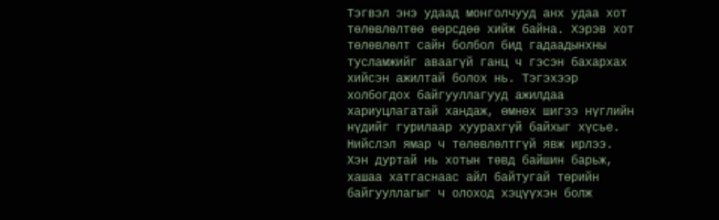Тэгвэл энэ удаад монголчууд анх удаа хот төлөвлөлтөө өөрсдөө хийж байна. Хэрэв хот төлөвлөлт сайн болбол бид гадаадынхны тусламжийг аваагүй ганц ч гэсэн бахархах хийсэн ажилтай болох нь. Тэгэхээр холбогдох байгууллагууд ажилдаа хариуцлагатай хандаж, өмнөх шигээ нүглийн нүдийг гурилаар хуурахгүй байхыг хүсье.
Нийслэл ямар ч төлөвлөлтгүй явж ирлээ. Хэн дуртай нь хотын төвд байшин барьж, хашаа хатгаснаас айл байтугай төрийн байгууллагыг ч олоход хэцүүхэн болж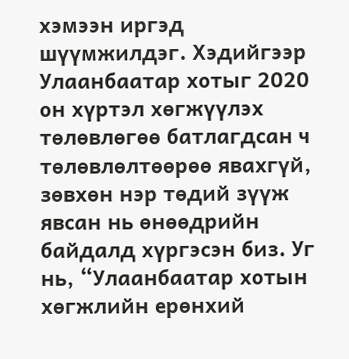хэмээн иргэд шүүмжилдэг. Хэдийгээр Улаанбаатар хотыг 2020 он хүртэл хөгжүүлэх төлөвлөгөө батлагдсан ч төлөвлөлтөөрөө явахгүй, зөвхөн нэр төдий зүүж явсан нь өнөөдрийн байдалд хүргэсэн биз. Уг нь, “Улаанбаатар хотын хөгжлийн ерөнхий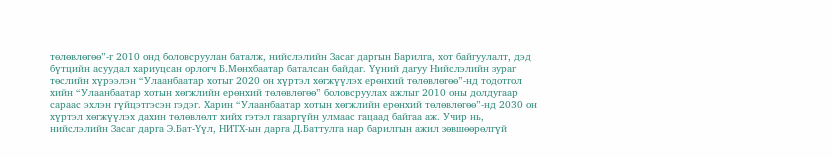төлөвлөгөө”-г 2010 онд боловсруулан баталж, нийслэлийн Засаг даргын Барилга, хот байгуулалт, дэд бүтцийн асуудал хариуцсан орлогч Б.Мөнхбаатар баталсан байдаг. Үүний дагуу Нийслэлийн зураг төслийн хүрээлэн “Улаанбаатар хотыг 2020 он хүртэл хөгжүүлэх ерөнхий төлөвлөгөө”-нд тодотгол хийн “Улаанбаатар хотын хөгжлийн ерөнхий төлөвлөгөө” боловсруулах ажлыг 2010 оны долдугаар сараас эхлэн гүйцэтгэсэн гэдэг. Харин “Улаанбаатар хотын хөгжлийн ерөнхий төлөвлөгөө”-нд 2030 он хүртэл хөгжүүлэх дахин төлөвлөлт хийх гэтэл газаргүйн улмаас гацаад байгаа аж. Учир нь, нийслэлийн Засаг дарга Э.Бат-Үүл, НИТХ-ын дарга Д.Баттулга нар барилгын ажил зөвшөөрөлгүй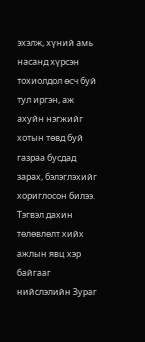эхэлж, хүний амь насанд хүрсэн тохиолдол өсч буй тул иргэн, аж ахуйн нэгжийг хотын төвд буй газраа бусдад зарах, бэлэглэхийг хориглосон билээ. Тэгвэл дахин төлөвлөлт хийх ажлын явц хэр байгааг нийслэлийн Зураг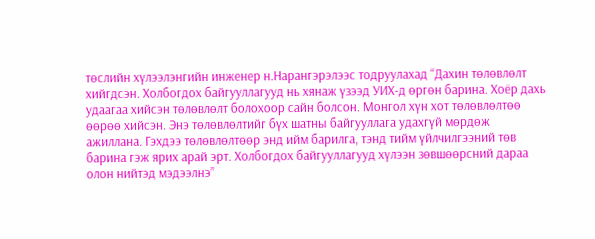төслийн хүлээлэнгийн инженер н.Нарангэрэлээс тодруулахад “Дахин төлөвлөлт хийгдсэн. Холбогдох байгууллагууд нь хянаж үзээд УИХ-д өргөн барина. Хоёр дахь удаагаа хийсэн төлөвлөлт болохоор сайн болсон. Монгол хүн хот төлөвлөлтөө өөрөө хийсэн. Энэ төлөвлөлтийг бүх шатны байгууллага удахгүй мөрдөж ажиллана. Гэхдээ төлөвлөлтөөр энд ийм барилга, тэнд тийм үйлчилгээний төв барина гэж ярих арай эрт. Холбогдох байгууллагууд хүлээн зөвшөөрсний дараа олон нийтэд мэдээлнэ”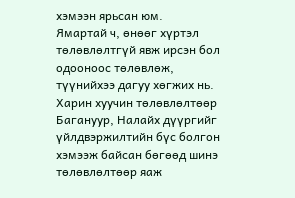хэмээн ярьсан юм.
Ямартай ч, өнөөг хүртэл төлөвлөлтгүй явж ирсэн бол одооноос төлөвлөж, түүнийхээ дагуу хөгжих нь. Харин хуучин төлөвлөлтөөр Багануур, Налайх дүүргийг үйлдвэржилтийн бүс болгон хэмээж байсан бөгөөд шинэ төлөвлөлтөөр яаж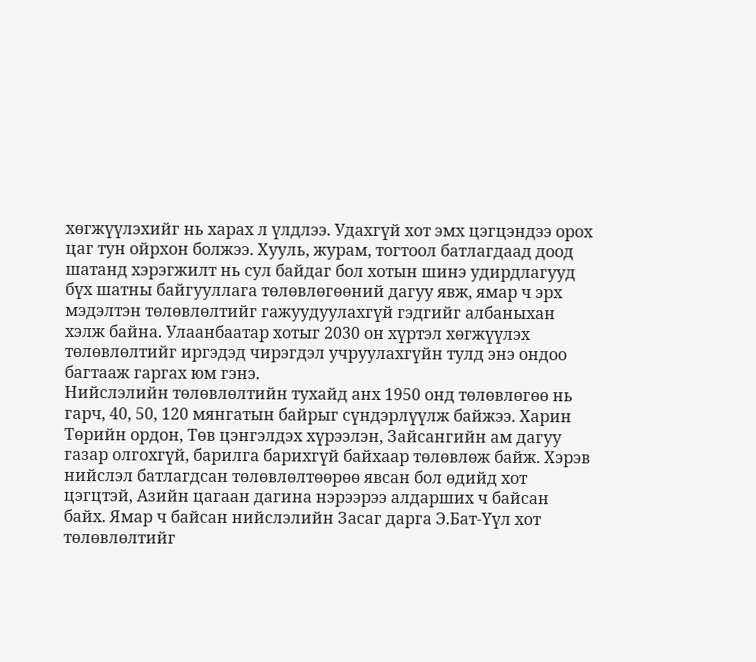хөгжүүлэхийг нь харах л үлдлээ. Удахгүй хот эмх цэгцэндээ орох цаг тун ойрхон болжээ. Хууль, журам, тогтоол батлагдаад доод шатанд хэрэгжилт нь сул байдаг бол хотын шинэ удирдлагууд бүх шатны байгууллага төлөвлөгөөний дагуу явж, ямар ч эрх мэдэлтэн төлөвлөлтийг гажуудуулахгүй гэдгийг албаныхан хэлж байна. Улаанбаатар хотыг 2030 он хүртэл хөгжүүлэх төлөвлөлтийг иргэдэд чирэгдэл учруулахгүйн тулд энэ ондоо багтааж гаргах юм гэнэ.
Нийслэлийн төлөвлөлтийн тухайд анх 1950 онд төлөвлөгөө нь гарч, 40, 50, 120 мянгатын байрыг сүндэрлүүлж байжээ. Харин Төрийн ордон, Төв цэнгэлдэх хүрээлэн, Зайсангийн ам дагуу газар олгохгүй, барилга барихгүй байхаар төлөвлөж байж. Хэрэв нийслэл батлагдсан төлөвлөлтөөрөө явсан бол өдийд хот цэгцтэй, Азийн цагаан дагина нэрээрээ алдарших ч байсан байх. Ямар ч байсан нийслэлийн Засаг дарга Э.Бат-Үүл хот төлөвлөлтийг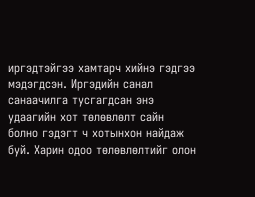иргэдтэйгээ хамтарч хийнэ гэдгээ мэдэгдсэн. Иргэдийн санал санаачилга тусгагдсан энэ удаагийн хот төлөвлөлт сайн болно гэдэгт ч хотынхон найдаж буй. Харин одоо төлөвлөлтийг олон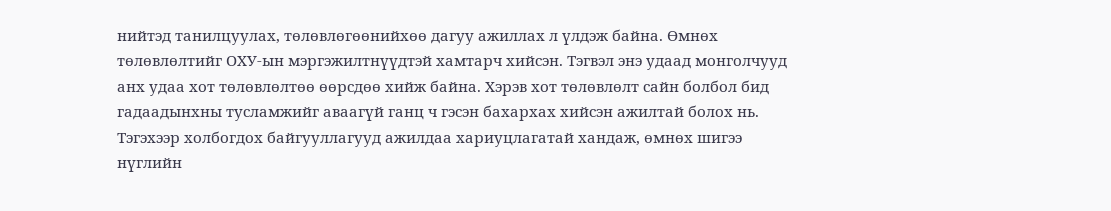нийтэд танилцуулах, төлөвлөгөөнийхөө дагуу ажиллах л үлдэж байна. Өмнөх төлөвлөлтийг ОХУ-ын мэргэжилтнүүдтэй хамтарч хийсэн. Тэгвэл энэ удаад монголчууд анх удаа хот төлөвлөлтөө өөрсдөө хийж байна. Хэрэв хот төлөвлөлт сайн болбол бид гадаадынхны тусламжийг аваагүй ганц ч гэсэн бахархах хийсэн ажилтай болох нь. Тэгэхээр холбогдох байгууллагууд ажилдаа хариуцлагатай хандаж, өмнөх шигээ нүглийн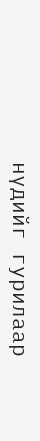нүдийг гурилаар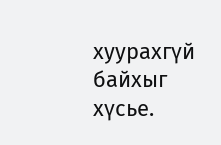хуурахгүй байхыг хүсье.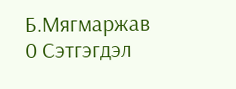Б.Мягмаржав
0 Сэтгэгдэл